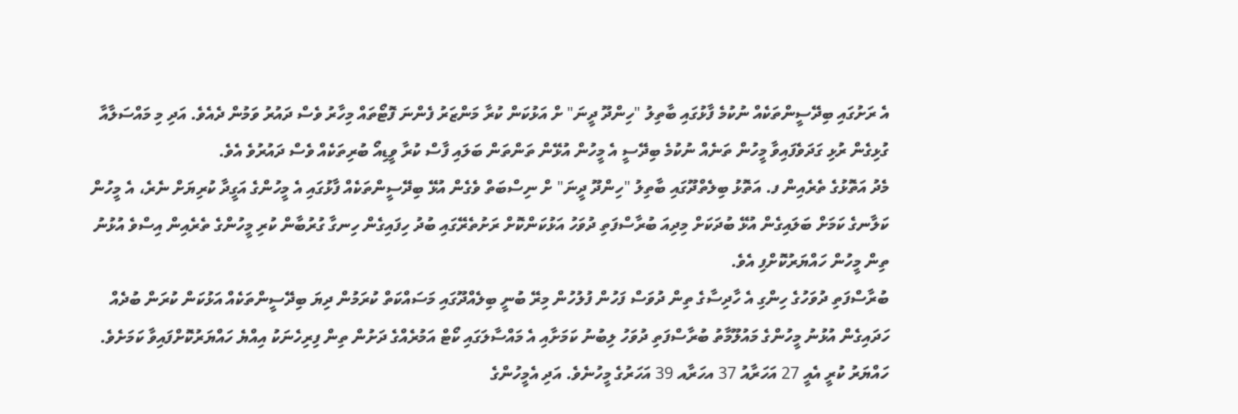އެ ރަށުގައި ބިދޭސީންތަކެއް ނުކުމެ ފާޅުގައި ބާތިލު "ހިންދޫ ދީނަ" ށް އަޅުކަން ކުރާ މަންޒަރު ފެންނަ ފޮޓޯތައް މިހާރު ވެސް ދައުރު ވަމުން ދެއެވެ. އަދި މި މައްސަލާއާ ގުޅިގެން ރުޅި ގަދަވެފައިވާ މީހުން ތަނެއް ނުކުމެ ބިދޭސީ އެ މީހުން އުޅޭން ތަންތަން ބަލައި ފާސް ކުރާ ވީޑިއޯ ބުރިތަކެއް ވެސް ދައުރުވެ އެވެ.
މެދު އަތޮޅުގެ ތެރެއިން ފ. އަތޮޅު ބިލެތްދޫގައި ބާތިލު "ހިންދޫ ދީނަ" ށް ނިސްބަތް ވެގެން އުޅޭ ބިދޭސީންތަކެއް ފާޅުގައި އެ މީހުންގެ އަގީދާ ކުރިޔަށް ނެރެ، އެ މީހުން ކަލާނގެ ކަމަށް ބަލައިގެން އުޅޭ ބުދަކަށް މިދިއަ ބުރާސްފަތި ދުވަހު އަޅުކަންކޮށް ރަށުތެރޭގައި ބުދު ހިފައިގެން ހިނގާ ގުރުބާން ކުރި މީހުންގެ ތެރެއިން އިސްވެ އުޅުނު ތިން މީހުން ހައްޔަރުކޮށްފި އެވެ.
ބުރާސްފަތި ދުވަހުގެ ހިންގި އެ ހާދިސާގެ ތިން ދުވަސް ފަހުން ފުލުހުން މިރޭ ބުނީ ބިލެއްދޫގައި މަސައްކަތް ކުރަމުން ދިޔަ ބިދޭސީންތަކެއް އަޅުކަން ކުރަން ބުދެއް ހަދައިގެން އުޅުނު މީހުންގެ މައުލޫމާތު ބުރާސްފަތި ދުވަހު ލިބުނު ކަމަށާއި އެ މައްސާލަގައި ކޯޓް އަމުރެއްގެ ދަށުން ތިން ފިރިހެނަކު އިއްޔެ ހައްޔަރުކޮށްފައިވާ ކަމަށެވެ.
ހައްޔަރު ކުރީ އެއީ 27 އަހަރާއު 37 އހަރާއ 39 އަހަރުގެ މީހުނެވެ. އަދި އެމީހުންގެ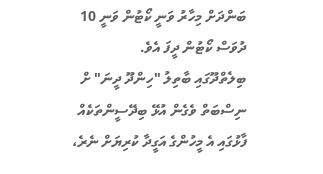ބަންދަށް މިހާރު ވަނީ ކޯޓުން ވަނީ 10 ދުވަސް ކޯޓުން ދީފަ އެވެ.
ބިލެތްދޫގައި ބާތިލު "ހިންދޫ ދީނަ" ށް ނިސްބަތް ވެގެން އުޅޭ ބިދޭސީންތަކެއް ފާޅުގައި އެ މީހުންގެ އަގީދާ ކުރިޔަށް ނެރެ،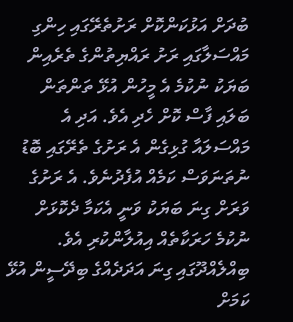ބުދަށް އަޅުކަންކޮށް ރަށުތެރޭގައި ހިންގި މައްސަލާގައި ރަށު ރައްޔިތުންގެ ތެރެއިން ބަޔަކު ނުކުމެ އެ މީހުން އުޅޭ ތަންތަން ބަލައި ފާސް ކޮށް ހެދި އެވެ. އަދި އެ މައްސަލައާ ގުޅިގެން އެ ރަށުގެ ތެރޭގައި ބޮޑު ނުތަނަވަސް ކަމެއް އުފެދުނެވެ. އެ ރަށުގެ ވަރަށް ގިނަ ބަޔަކު ވަނީ އެކަމާ ދެކޮޅަށް ނުކުމެ ހަރަކާތެއް އިއުލާންކުރި އެވެ.
ބިއްލެއްދޫގައި ގިނަ އަދަދެއްގެ ބިދޭސީން އުޅޭ ކަމަށް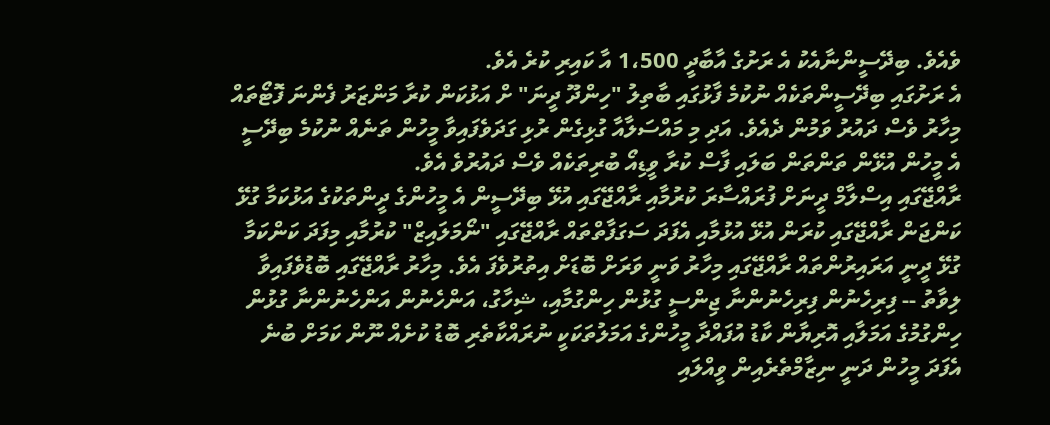ވެއެވެ. ބިދޭސީންނާއެކު އެ ރަށުގެ އާބާދީ 1،500 އާ ކައިރި ކުރެ އެވެ.
އެ ރަށުގައި ބިދޭސީންތަކެއް ނުކުމެ ފާޅުގައި ބާތިލު "ހިންދޫ ދީނަ" ށް އަޅުކަން ކުރާ މަންޒަރު ފެންނަ ފޮޓޯތައް މިހާރު ވެސް ދައުރު ވަމުން ދެއެވެ. އަދި މި މައްސަލާއާ ގުޅިގެން ރުޅި ގަދަވެފައިވާ މީހުން ތަނެއް ނުކުމެ ބިދޭސީ އެ މީހުން އުޅޭން ތަންތަން ބަލައި ފާސް ކުރާ ވީޑިއޯ ބުރިތަކެއް ވެސް ދައުރުވެ އެވެ.
ރާއްޖޭގައި އިސްލާމް ދީނަށް ފުރައްސާރަ ކުރުމާއި ރާއްޖޭގައި އުޅޭ ބިދޭސީން އެ މީހުންގެ ދީންތަކުގެ އަޅުކަމާ ގުޅޭ ކަންޖަން ރާއްޖޭގައި ކުރަން އުޅޭ އުޅުމާއި އެފަދަ ސަގަފާތްތައް ރާއްޖޭގައި "ނޯމަލައިޒް" ކުރުމާއި މިފަދަ ކަންކަމާ ގުޅޭ ދީނީ އަރައިރުންތައް ރާއްޖޭގައި މިހާރު ވަނީ ވަރަށް ބޮޑަށް އިތުރުވެފަ އެވެ. މިހާރު ރާއްޖޭގައި ބޮޑުވެފައިވާ ލިވާތު -- ފިރިހެނުން ފިރިހެނުންނާ ޖިންސީ ގުޅުން ހިންގުމާއި، ޝިހާގު، އަންހެނުން އަންހެނުންނާ ގުޅުން ހިންގުމުގެ އަމަލާއި އޮރިޔާން ކާޑު އުފައްދާ މީހުންގެ އަމަލުތަކަކީ ނުރައްކާތެރި ބޮޑު ކުށެއް ނޫން ކަމަށް ބުނެ އެފަދަ މީހުން ދަނީ ނިޒާމްތެރެއިން ވީއްލައި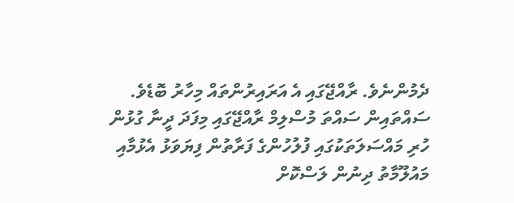ދެމުންނެވެ. ރާއްޖޭގައި އެ އަރައިރުންތައް މިހާރު ބޮޑެވެ.
ސައްތައިން ސައްތަ މުސްލިމް ރާއްޖޭގައި މިފަދަ ދީނާ ގުޅުން ހުރި މައްސަލަތަކުގައި ފުލުހުންގެ ފަރާތުން ފިޔަވަޅު އެޅުމާއި މައުލޫމާތު ދިނުން ލަސްކޮށް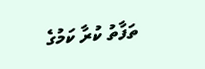ތަފާތު ކުރާ ކަމުގެ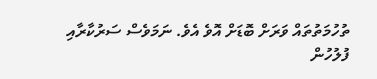ތުހުމަތުތައް ވަރަށް ބޮޑަށް އޮވެ އެވެ. ނަމަވެސް ސަރުކާރާއި ފުލުހުން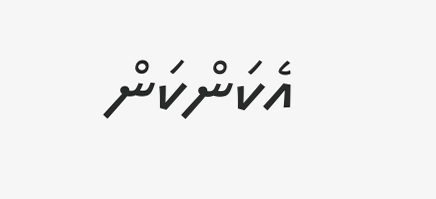އެކަންކަން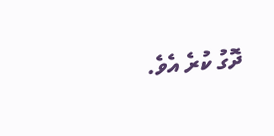ދޮގު ކުރެ އެވެ.